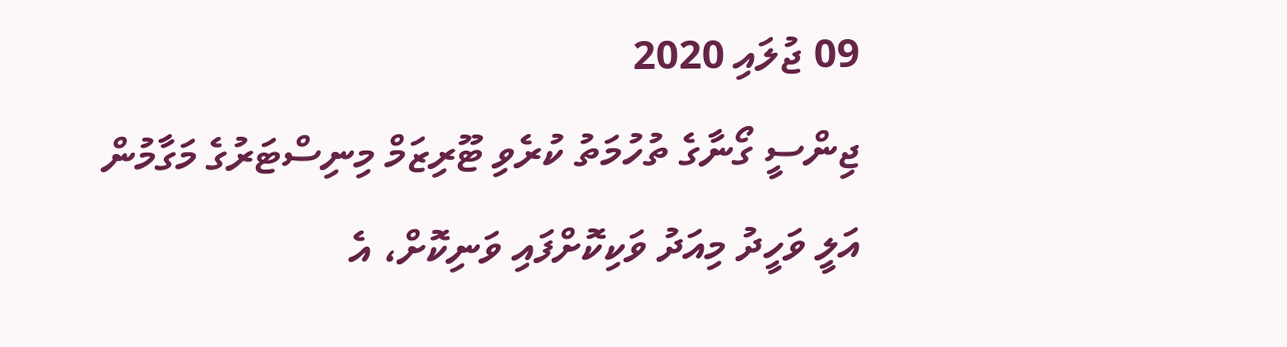09 ޖުލައި 2020
ޖިންސީ ގޯނާގެ ތުހުމަތު ކުރެވި ޓޫރިޒަމް މިނިސްޓަރުގެ މަގާމުން އަލީ ވަހީދު މިއަދު ވަކިކޮށްފައި ވަނިކޮށް، އެ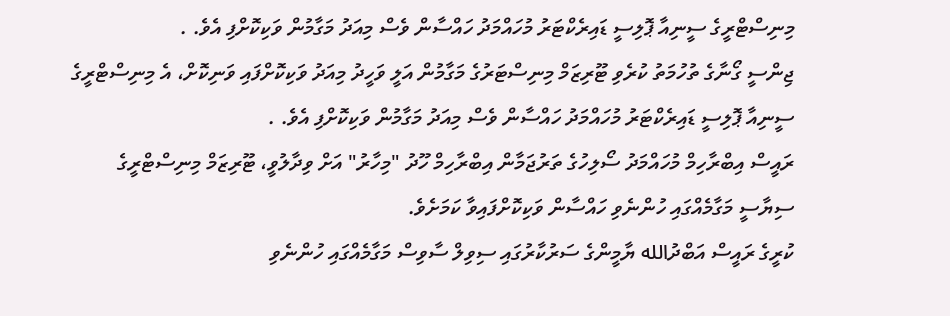މިނިސްޓްރީގެ ސީނިއާ ޕޮލިސީ ޑައިރެކްޓަރު މުހައްމަދު ހައްސާން ވެސް މިއަދު މަގާމުން ވަކިކޮށްފި އެވެ. .
ޖިންސީ ގޯނާގެ ތުހުމަތު ކުރެވި ޓޫރިޒަމް މިނިސްޓަރުގެ މަގާމުން އަލީ ވަހީދު މިއަދު ވަކިކޮށްފައި ވަނިކޮށް، އެ މިނިސްޓްރީގެ ސީނިއާ ޕޮލިސީ ޑައިރެކްޓަރު މުހައްމަދު ހައްސާން ވެސް މިއަދު މަގާމުން ވަކިކޮށްފި އެވެ. .
ރައީސް އިބްރާހިމް މުހައްމަދު ސޯލިހުގެ ތަރުޖަމާން އިބްރާހިމް ހޫދު "މިހާރު" އަށް ވިދާލުވީ، ޓޫރިޒަމް މިނިސްޓްރީގެ ސިޔާސީ މަގާމެއްގައި ހުންނެވި ހައްސާން ވަކިކޮށްފައިވާ ކަމަށެވެ.
ކުރީގެ ރައީސް އަބްދުالله ޔާމީންގެ ސަރުކާރުގައި ސިވިލް ސާވިސް މަގާމެއްގައި ހުންނެވި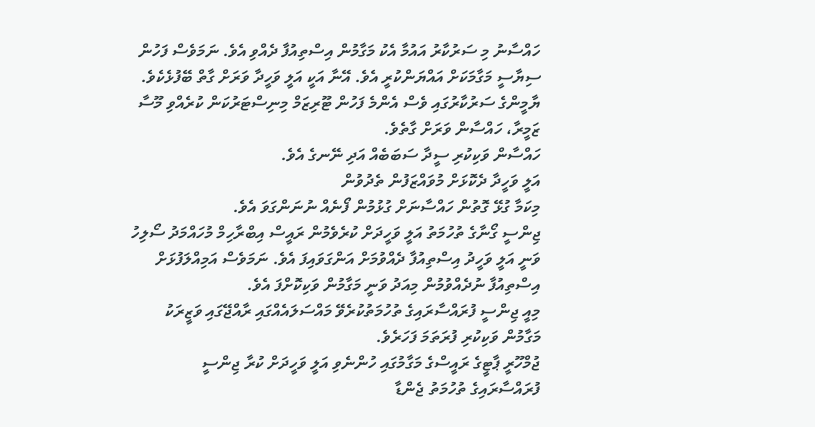ހައްސާނު މި ސަރުކާރު އައުމާ އެކު މަގާމުން އިސްތިއުފާ ދެއްވި އެވެ. ނަމަވެސް ފަހުން ސިޔާސީ މަގާމަކަށް އައްޔަންކުރީ އެވެ. އޭނާ އަކީ އަލީ ވަހީދާ ވަރަށް ގާތް ބޭފުޅެކެވެ. ޔާމީންގެ ސަރުކާރުގައި ވެސް އެންމެ ފަހުން ޓޫރިޒަމް މިނިސްޓަރުކަން ކުރެއްވި މޫސާ ޒަމީރާ، ހައްސާން ވަރަށް ގާތެވެ.
ހައްސާން ވަކިކުރި ސީދާ ސަބަބެއް އަދި ނޭނގެ އެވެ.
އަލީ ވަހީދާ ދެކޮޅަށް މުވައްޒަފުން ތެދުވުން
މިކަމާ ގުޅޭ ގޮތުން ހައްސާނަށް ގުޅުމުން ފޯނެއް ނުނަންގަވަ އެވެ.
ޖިންސީ ގޯނާގެ ތުހުމަތު އަލީ ވަހީދަށް ކުރެވެމުން ރައީސް އިބްރާހިމް މުހައްމަދު ސޯލިހު ވަނީ އަލީ ވަހީދު އިސްތިއުފާ ދެއްވުމަށް އަންގަވައިފަ އެވެ. ނަމަވެސް އަމިއްލަފުޅަށް އިސްތިއުފާ ނުދެއްވުމުން މިއަދު ވަނީ މަގާމުން ވަކިކޮށްފަ އެވެ.
މިއީ ޖިންސީ ފުރައްސާރައިގެ ތުހުމަތުކުރެވޭ މައްސަލައެއްގައި ރާއްޖޭގައި ވަޒީރަކު މަގާމުން ވަކިކުރި ފުރަތަމަ ފަހަރެވެ.
ޖުމްހޫރީ ޕާޓީގެ ރައީސްގެ މަގާމުގައި ހުންނެވި އަލީ ވަހީދަށް ކުރާ ޖިންސީ ފުރައްސާރައިގެ ތުހުމަތު ޖެންޑާ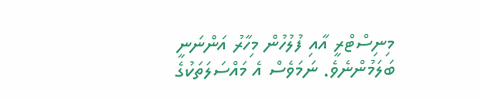މިނިސްޓްރީ އާއި ފުލުހުން މިހާރު އަންނަނީ ބަލަމުންނެވެ. ނަމަވެސް އެ މައްސަލަތަކުގެ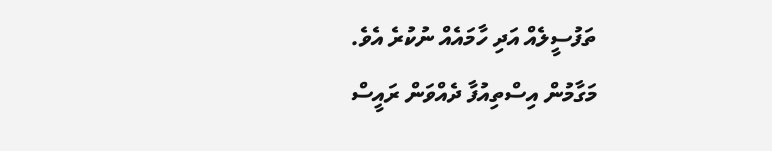ތަފުސީލެއް އަދި ހާމައެއް ނުކުރެ އެވެ.
މަގާމުން އިސްތިއުފާ ދެއްވަން ރައީސް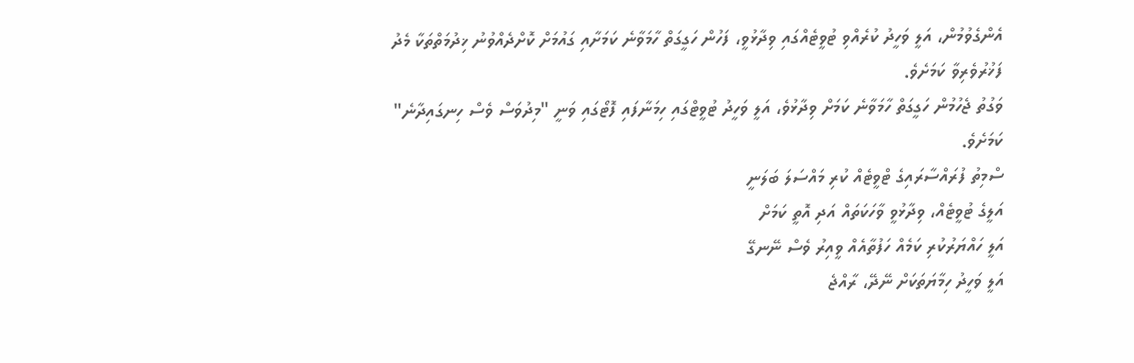އެންގެވުމުން، އަލީ ވަހީދު ކުރެއްވި ޓުވީޓެއްގައި ވިދާޅުވީ، ފަހުން ހަގީގަތް ހާމަވާނެ ކަމަށާއި ގައުމަށް ކޮށްދެއްވުނު ޚިދުމަތްތަކާ މެދު ފަޚުރުވެރިވާ ކަމަށެވެ.
ވަގުތު ޖެހުމުން ހަގީގަތް ހާމަވާނެ ކަމަށް ވިދާޅުވެ، އަލީ ވަހީދު ޓުވީޓްގައި ހިމަނާފައި ފޮޓޯގައި ވަނީ "މިދުވަސް ވެސް ހިނގައިދާނެ" ކަމަށެވެ.
ސްމިތު ފުރައްސާރައިގެ ޓްވީޓެއް ކުރި މައްސަލަ ބަލަނީ
އަލީގެ ޓުވީޓެއް، ވިދާޅުވީ ވާހަކަތައް އަދި އޮތީ ކަމަށް
އަލީ ހައްޔަރުކުރި ކަމެއް ހަފުތާއެއް ވީއިރު ވެސް ނޭނގޭ
އަލީ ވަހީދު ހިމާޔަތަކަށް ނޭދޭ، ރާއްޖެ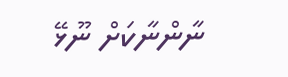ނާންނާކަށް ނޫޅޭ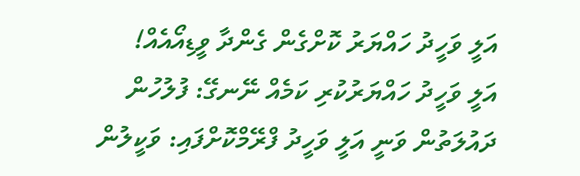އަލީ ވަހީދު ހައްޔަރު ކޮށްގެން ގެންދާ ވީޑިއޯއެއް!
އަލީ ވަހީދު ހައްޔަރުކުރި ކަމެއް ނޭނގޭ: ފުލުހުން
ދައުލަތުން ވަނީ އަލީ ވަހީދު ފްރޭމްކޮށްފައި: ވަކީލުން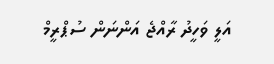އަލީ ވަހީދު ރާއްޖެ އަންނަން ސުޕްރީމް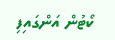ކޯޓުން އަންގައިފި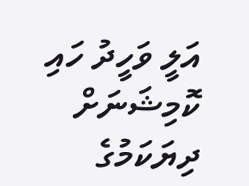އަލީ ވަހީދު ހައި ކޮމިޝަނަށް ދިޔަކަމުގެ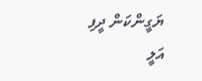ޔަގީންކަން ދީފި
އަލީ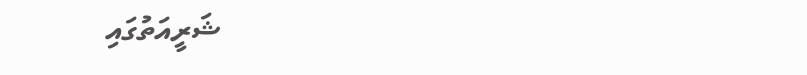ޝަރީއަތުގައި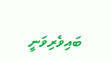ބައިވެރިވަނީ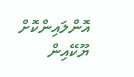އޮންލައިންކޮށް ޔޫކޭއިން